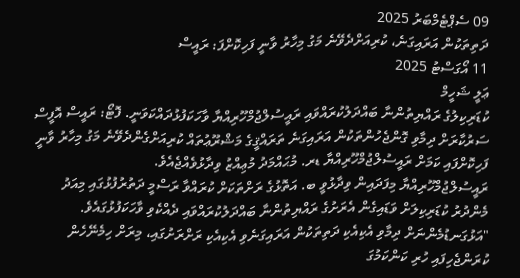09 ސެޕްޓެމްބަރު 2025
ދަތިތަކުން އަރައިގަނެ، ކުރިއަށްދެވޭނެ މަގު މިހާރު ވާނީ ފަހިކޮށްފަ: ރައީސް
11 އޯގަސްޓު 2025
ޢަލީ ޝަހީމް
ކުޑަރިކިލުގެ ރައްޔިތުންނާ ބައްދަލުކުރައްވައި ރައީސުލްޖުމްހޫރިއްޔާ ވާހަކަފުޅުދައްކަވަނީ. ފޮޓޯ: ރައީސް އޮފީސް
ސަރުކާރަށް ދިމާވި ގޮންޖެހުންތަކުން އަރައިގަނެ ތަރައްޤީގެ މަޝްރޫޢުތައް ކުރިއަށްގެންދެވޭނެ މަގު މިހާރު ވާނީ ފަހިކޮށްފައި ކަމަށް ރައީސުލްޖުމްހޫރިއްޔާ ޑރ. މުޙައްމަދު މުޢިއްޒު ވިދާޅުވެއްޖެއެވެ.
ރައީސުލްޖުމްހޫރިއްޔާ މިފަދައިން ވިދާޅުވީ ބ. އަތޮޅުގެ ރަށްތަކަށް ކުރައްވާ ރަސްމީ ދަތުރުފުޅުގައި މިއަދު މެންދުރު ކުޑަރިކިލަށް ވަޑައިގެން އެރަށުގެ ރައްޔިތުންނާ ބައްދަލުކުރައްވައި ދެއްކެވި ވާހަކަފުޅުގައެވެ.
"އަޅުގަނޑުމެންނަށް ދިމާވި އެކިއެކި ދަތިތަކުން އަރައިގަނެވި އެކިއެކި ރަށްރަށުގައި، މިރަށް ހިމެނޭހެން ކުރަންޖެހިފައި ހުރި ކަންކަމުގަ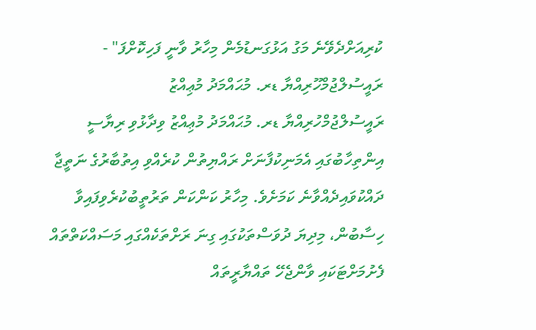ކުރިއަށްދެވޭނެ މަގު އަޅުގަނޑުމެން މިހާރު ވާނީ ފަހިކޮށްފަ" - ރައީސުލްޖުމްހޫރިއްޔާ ޑރ. މުޙައްމަދު މުޢިއްޒު
ރައީސުލްޖުމްހުރިއްޔާ ޑރ. މުޙައްމަދު މުޢިއްޒު ވިދާޅުވި ރިޔާސީ އިންތިހާބުގައި އެމަނިކުފާނަށް ރައްޔިތުން ކުރެއްވި އިތުބާރުގެ ނަތީޖާ ދައްކުވައިދެއްވާނެ ކަމަށެވެ. މިހާރު ކަންކަން ތަރުތީބުކުރެވިފައިވާ ހިސާބުން، މިދިޔަ ދުވަސްތަކުގައި ގިނަ ރަށްތަކެއްގައި މަސައްކަތްތައް ފެށުމަށްޓަކައި ވާންޖެހޭ ތައްޔާރީތައް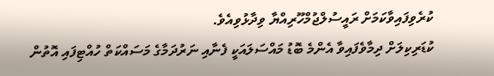ކުރެވިފައިވާކަމަށް ރައީސުލްޖުމްހޫރިއްޔާ ވިދާޅުވިއެވެ.
ކުޑަރިކިލަށް ދިމާވެފައިވާ އެންމެ ބޮޑު މައްސަލައަކީ ފެނާއި ނަރުދަމާގެ މަސައްކަތް ހުއްޓިފައި އޮތުން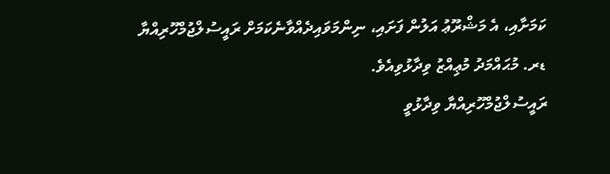ކަމަށާއި، އެ މަޝްރޫޢު އަލުން ފަށައި، ނިންމަވައިދެއްވާނެކަމަށް ރައީސުލްޖުމްހޫރިއްޔާ ޑރ. މުޙައްމަދު މުޢިއްޒު ވިދާޅުވިއެވެ.
ރައީސުލްޖުމްހޫރިއްޔާ ވިދާޅުވީ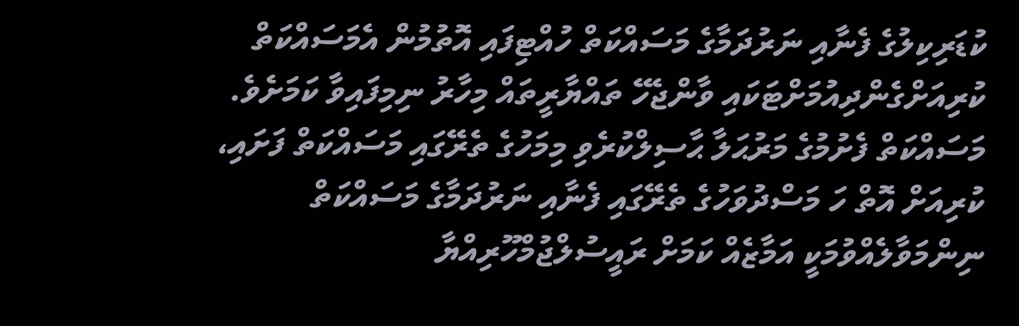ކުޑަރިކިލުގެ ފެނާއި ނަރުދަމާގެ މަސައްކަތް ހުއްޓިފައި އޮތުމުން އެމަސައްކަތް ކުރިއަށްގެންދިއުމަށްޓަކައި ވާންޖެހޭ ތައްޔާރީތައް މިހާރު ނިމިފައިވާ ކަމަށެވެ. މަސައްކަތް ފެށުމުގެ މަރުޙަލާ ޙާސިލްކުރެވި މިމަހުގެ ތެރޭގައި މަސައްކަތް ފަށައި، ކުރިއަށް އޮތް ހަ މަސްދުވަހުގެ ތެރޭގައި ފެނާއި ނަރުދަމާގެ މަސައްކަތް ނިންމަވާލެއްވުމަކީ އަމާޒެއް ކަމަށް ރައީސުލްޖުމްހޫރިއްޔާ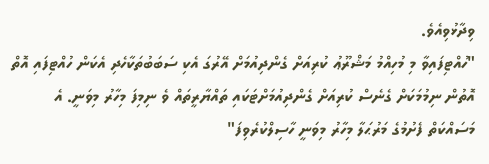ވިދާޅުވިއެވެ.
"ހުއްޓިފައިވާ މި މުހިއްމު މަޝްރޫޢު ކުރިއަށް ގެންދިއުމަށް އޭރުގަ އެކި ސަބަބުތަކާހެދި އެކަން ހުއްޓިފައި އޮތް އޮތުން ނިމުމަކަށް ގެނެސް ކުރިއަށް ގެންދިއުމަށްޓަކައި ތައްޔާރީތައް ވެ ނިމިފަ މިހާރު މިވަނީ. އެ މަސައްކަތް ފެށުމުގެ މަރުޙަލާ މިހާރު މިވަނީ ހާސިލްކުރެވިފަ"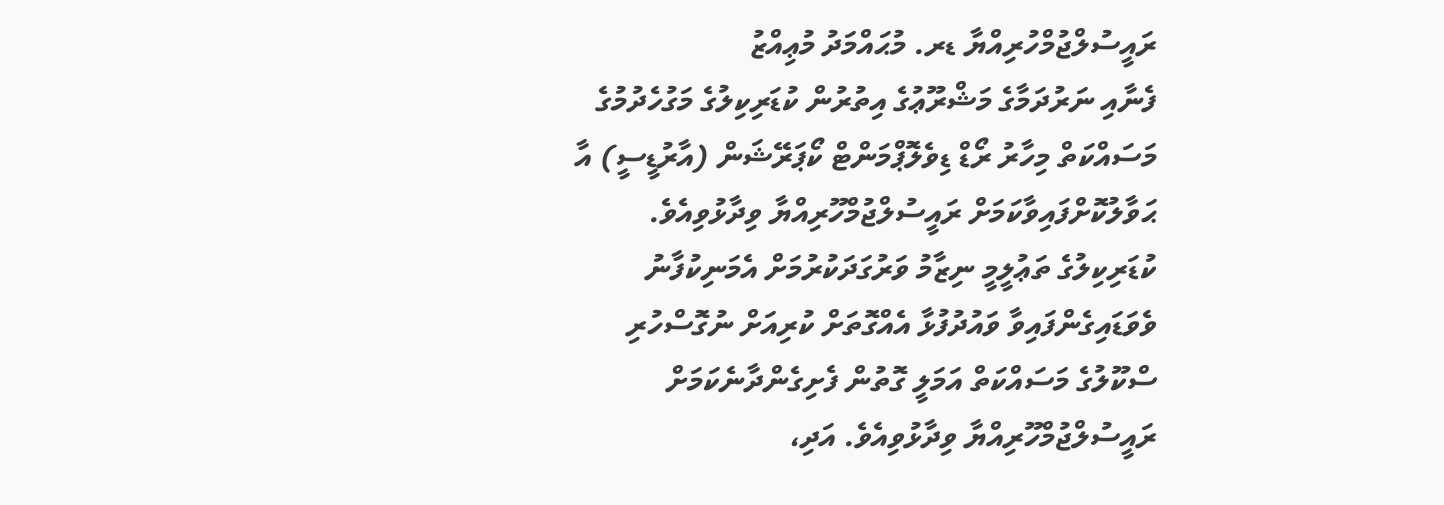ރައީސުލްޖުމްހުރިއްޔާ ޑރ. މުޙައްމަދު މުޢިއްޒު
ފެނާއި ނަރުދަމާގެ މަޝްރޫޢުގެ އިތުރުން ކުޑަރިކިލުގެ މަގުހެދުމުގެ މަސައްކަތް މިހާރު ރޯޑް ޑިވެލޮޕްމަންޓް ކޯޕަރޭޝަން (އާރުޑީސީ) އާ ޙަވާލުކޮށްފައިވާކަމަށް ރައީސުލްޖުމްހޫރިއްޔާ ވިދާޅުވިއެވެ.
ކުޑަރިކިލުގެ ތަޢުލީމީ ނިޒާމު ވަރުގަދަކުރުމަށް އެމަނިކުފާނު ވެވަޑައިގެންފައިވާ ވައުދުފުޅާ އެއްގޮތަށް ކުރިއަށް ނުގޮސްހުރި ސްކޫލުގެ މަސައްކަތް އަމަލީ ގޮތުން ފެށިގެންދާނެކަމަށް ރައީސުލްޖުމްހޫރިއްޔާ ވިދާޅުވިއެވެ. އަދި،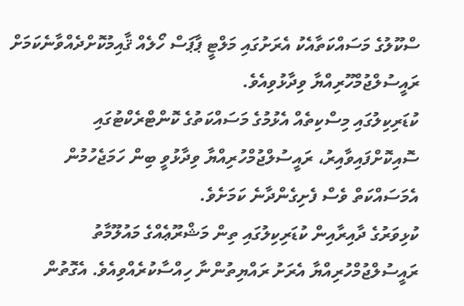ސްކޫލުގެ މަސައްކަތާއެކު އެރަށުގައި މަލްޓީ ޕާޕަސް ހޯލެއް ޤާއިމުކޮށްދެއްވާނެކަމަށް ރައީސުލްޖުމްހޫރިއްޔާ ވިދާޅުވިއެވެ.
ކުޑަރިކިލުގައި މިސްކިތެއް އެޅުމުގެ މަސައްކަތުގެ ކޮންޓްރެކްޓުގައި ސޮއިކޮށްފައިވާއިރު، ރައީސުލްޖުމްހުރިއްޔާ ވިދާޅުވީ ބިން ހަމަޖެހުމުން އެމަސައްކަތް ވެސް ފެށިގެންދާނެ ކަމަށެވެ.
ކުޅިވަރުގެ ދާއިރާއިން ކުޑަރިކިލުގައި ތިން މަޝްރޫޢެއްގެ މައުލޫމާތު ރައީސުލްޖުމްހުރިއްޔާ އެރަށު ރައްޔިތުންނާ ހިއްސާކުރެއްވިއެވެ. އެގޮތުން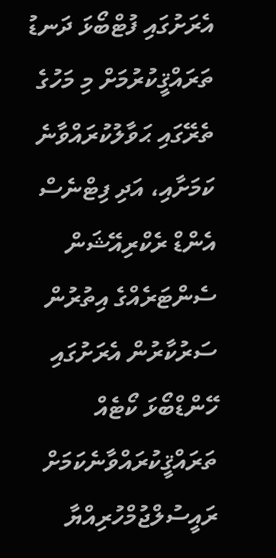އެރަށުގައި ފުޓްބޯޅަ ދަނޑު ތަރައްޤީކުރުމަށް މި މަހުގެ ތެރޭގައި ޙަވާލުކުރައްވާނެ ކަމަށާއި، އަދި ފިޓްނެސް އެންޑް ރެކްރިއޭޝަން ސެންޓަރެއްގެ އިތުރުން ސަރުކާރުން އެރަށުގައި ހޭންޑްބޯޅަ ކޯޓެއް ތަރައްޤީކުރައްވާނެކަމަށް ރައީސުލްޖުމްހުރިއްޔާ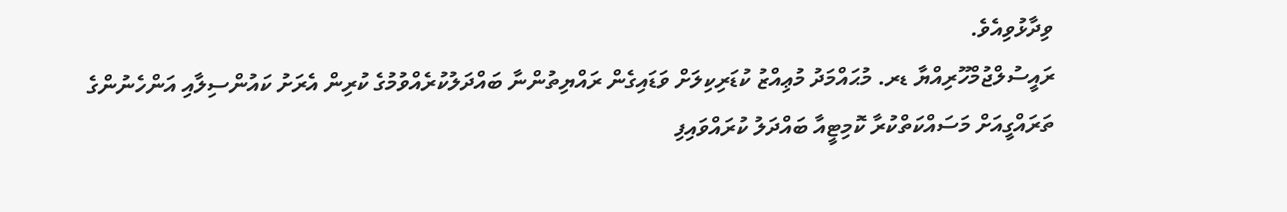ވިދާޅުވިއެވެ.
ރައީސުލްޖުމްހޫރިއްޔާ ޑރ. މުޙައްމަދު މުޢިއްޒު ކުޑަރިކިލަށް ވަޑައިގެން ރައްޔިތުންނާ ބައްދަލުކުރެއްވުމުގެ ކުރިން އެރަށު ކައުންސިލާއި އަންހެނުންގެ ތަރައްގީއަށް މަސައްކަތްކުރާ ކޮމިޓީއާ ބައްދަލު ކުރައްވައިފި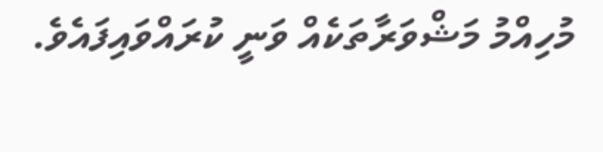މުހިއްމު މަޝްވަރާތަކެއް ވަނީ ކުރައްވައިފައެވެ.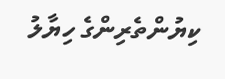ކިޔުންތެރިންގެ ހިޔާލު